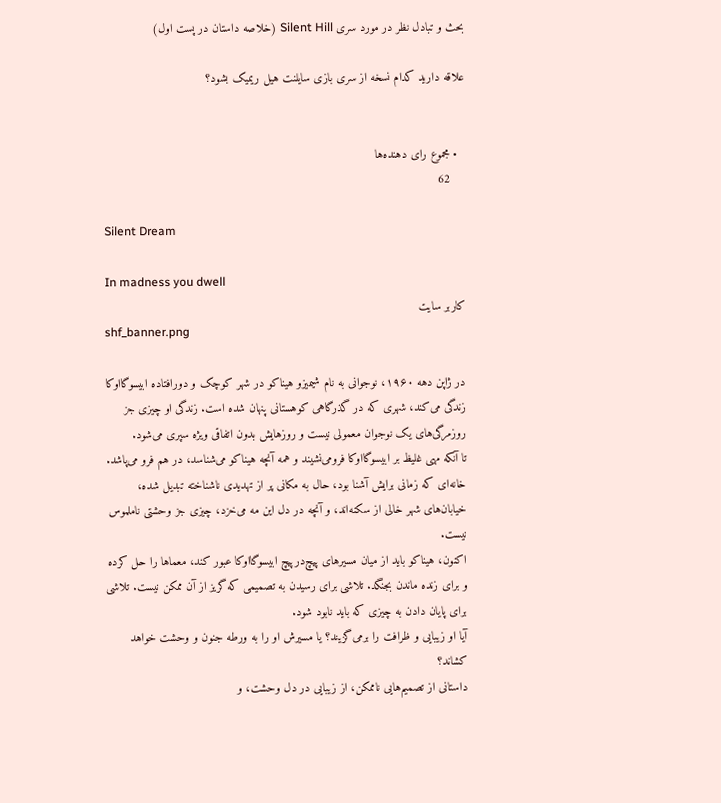بحث و تبادل نظر در مورد سری Silent Hill (خلاصه داستان در پست اول)

علاقه دارید کدام نسخه از سری بازی سایلنت هیل ریمیک بشود؟


  • مجموع رای دهنده‌ها
    62

Silent Dream

In madness you dwell
کاربر سایت
shf_banner.png

در ژاپن دهه ۱۹۶۰، نوجوانی به نام شیمیزو هیناکو در شهر کوچک و دورافتاده ابیسوگااوکا زندگی می‌کند، شهری که در گذرگاهی کوهستانی پنهان شده است. زندگی او چیزی جز روزمرگی‌های یک نوجوان معمولی نیست و روزهایش بدون اتفاقی ویژه سپری می‌شود.
تا آنکه مهی غلیظ بر ابیسوگااوکا فرومی‌نشیند و همه آنچه هیناکو می‌شناسد، در هم فرو می‌پاشد. خانه‌ای که زمانی برایش آشنا بود، حال به مکانی پر از تهدیدی ناشناخته تبدیل شده، خیابان‌های شهر خالی از سکنه‌اند، و آنچه در دل این مه می‌خزد، چیزی جز وحشتی ناملموس نیست.
اکنون، هیناکو باید از میان مسیرهای پیچ‌درپیچ ابیسوگااوکا عبور کند، معماها را حل کرده و برای زنده ماندن بجنگد. تلاشی برای رسیدن به تصمیمی که گریز از آن ممکن نیست. تلاشی برای پایان دادن به چیزی که باید نابود شود.
آیا او زیبایی و ظرافت را برمی‌گزیند؟ یا مسیرش او را به ورطه جنون و وحشت خواهد کشاند؟
داستانی از تصمیم‌هایی ناممکن، از زیبایی در دل وحشت، و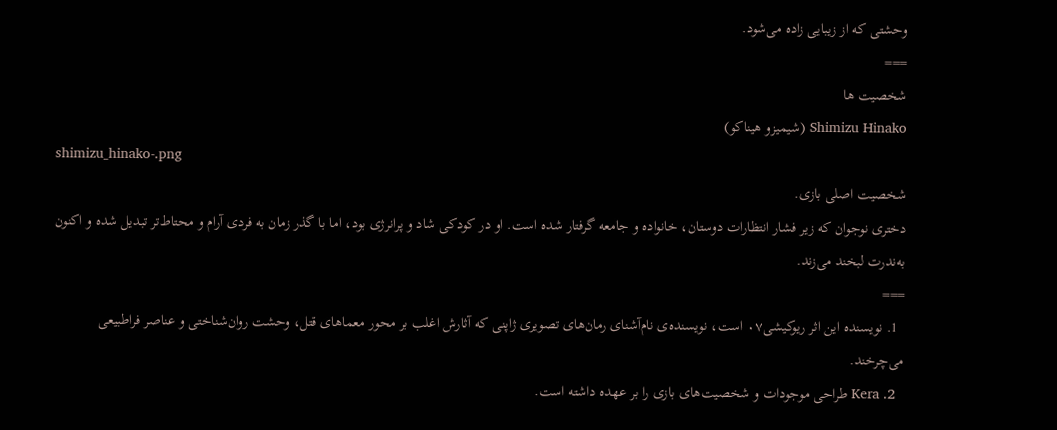وحشتی که از زیبایی زاده می‌شود.
===
شخصیت ها
Shimizu Hinako (شیمیزو هیناکو)
shimizu_hinako-.png
شخصیت اصلی بازی.
دختری نوجوان که زیر فشار انتظارات دوستان، خانواده و جامعه گرفتار شده است. او در کودکی شاد و پرانرژی بود، اما با گذر زمان به فردی آرام و محتاط‌تر تبدیل شده و اکنون به‌ندرت لبخند می‌زند.
===
  1. نویسنده این اثر ریوکیشی۰۷ است، نویسنده‌ی نام‌آشنای رمان‌های تصویری ژاپنی که آثارش اغلب بر محور معماهای قتل، وحشت روان‌شناختی و عناصر فراطبیعی می‌چرخند.
  2. Kera طراحی موجودات و شخصیت‌های بازی را بر عهده داشته است.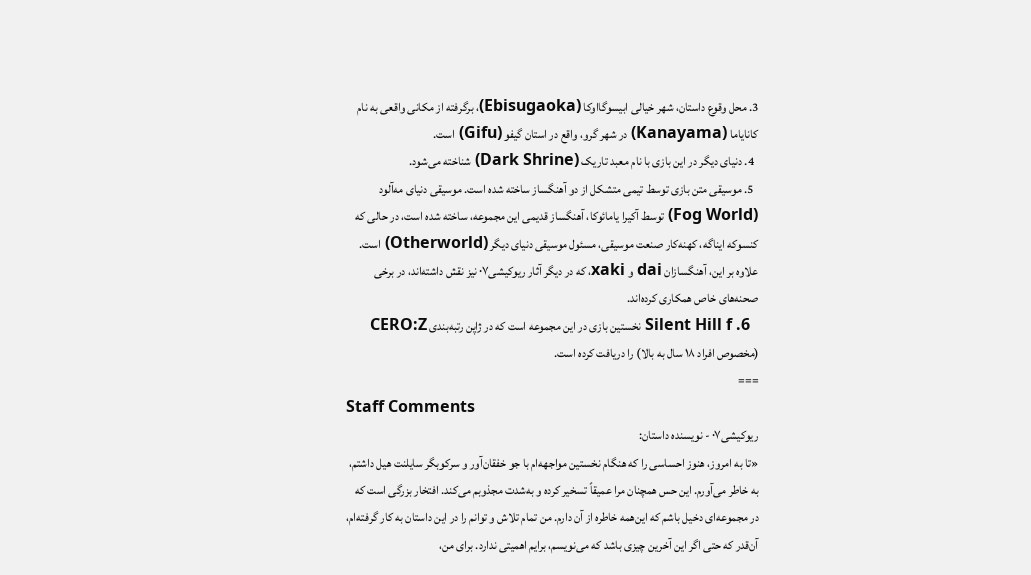3. محل وقوع داستان، شهر خیالی ابیسوگااوکا (Ebisugaoka)، برگرفته از مکانی واقعی به نام کانایاما (Kanayama) در شهر گرو، واقع در استان گیفو (Gifu) است.
  4. دنیای دیگر در این بازی با نام معبد تاریک (Dark Shrine) شناخته می‌شود.
  5. موسیقی متن بازی توسط تیمی متشکل از دو آهنگساز ساخته شده است. موسیقی دنیای مه‌آلود (Fog World) توسط آکیرا یامائوکا، آهنگساز قدیمی این مجموعه، ساخته شده است، در حالی که کنسوکه ایناگه، کهنه‌کار صنعت موسیقی، مسئول موسیقی دنیای دیگر (Otherworld) است. علاوه بر این، آهنگسازان dai و xaki، که در دیگر آثار ریوکیشی۰۷ نیز نقش داشته‌اند، در برخی صحنه‌های خاص همکاری کرده‌اند.
  6. Silent Hill f نخستین بازی در این مجموعه است که در ژاپن رتبه‌بندی CERO:Z (مخصوص افراد ۱۸ سال به بالا) را دریافت کرده است.
===
Staff Comments
ریوکیشی۰۷ - نویسنده‌ داستان:
«تا به امروز، هنوز احساسی را که هنگام نخستین مواجهه‌ام با جو خفقان‌آور و سرکوبگر سایلنت هیل داشتم، به خاطر می‌آورم. این حس همچنان مرا عمیقاً تسخیر کرده و به‌شدت مجذوبم می‌کند. افتخار بزرگی است که در مجموعه‌ای دخیل باشم که این‌همه خاطره از آن دارم. من تمام تلاش و توانم را در این داستان به کار گرفته‌ام، آن‌قدر که حتی اگر این آخرین چیزی باشد که می‌نویسم، برایم اهمیتی ندارد. برای من،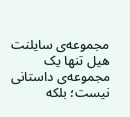مجموعه‌ی سایلنت هیل تنها یک مجموعه‌ی داستانی نیست؛ بلکه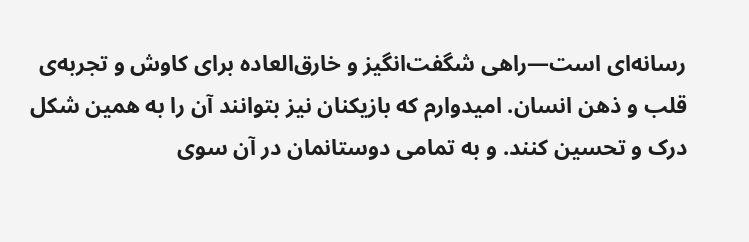رسانه‌ای است—راهی شگفت‌انگیز و خارق‌العاده برای کاوش و تجربه‌ی قلب و ذهن انسان. امیدوارم که بازیکنان نیز بتوانند آن را به همین شکل درک و تحسین کنند. و به تمامی دوستانمان در آن سوی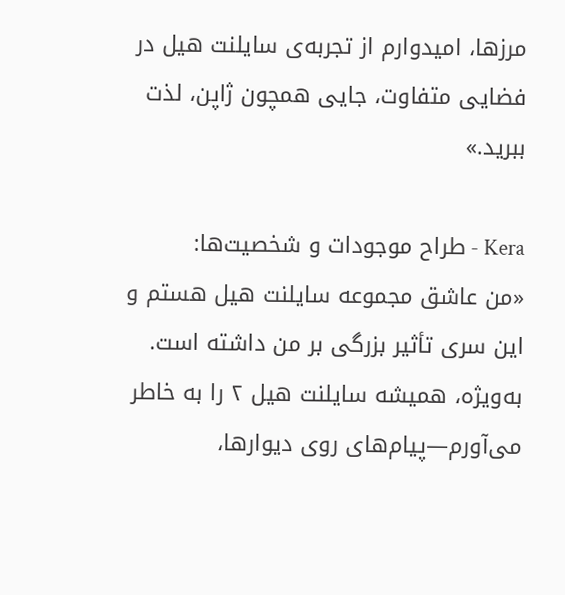مرزها، امیدوارم از تجربه‌ی سایلنت هیل در فضایی متفاوت، جایی همچون ژاپن، لذت ببرید.»

Kera - طراح موجودات و شخصیت‌ها:
«من عاشق مجموعه سایلنت هیل هستم و این سری تأثیر بزرگی بر من داشته است. به‌ویژه، همیشه سایلنت هیل ۲ را به خاطر می‌آورم—پیام‌های روی دیوارها،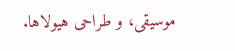موسیقی، و طراحی هیولاها.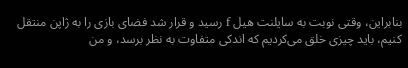بنابراین، وقتی نوبت به سایلنت هیل f رسید و قرار شد فضای بازی را به ژاپن منتقل کنیم، باید چیزی خلق می‌کردیم که اندکی متفاوت به نظر برسد، و من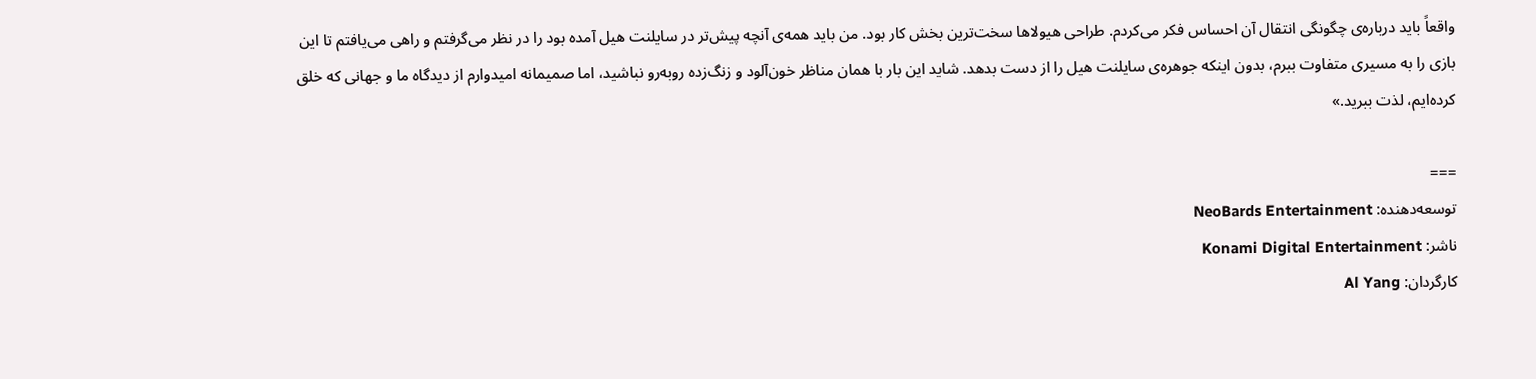واقعاً باید درباره‌ی چگونگی انتقال آن احساس فکر می‌کردم. طراحی هیولاها سخت‌ترین بخش کار بود. من باید همه‌ی آنچه پیش‌تر در سایلنت هیل آمده بود را در نظر می‌گرفتم و راهی می‌یافتم تا این بازی را به مسیری متفاوت ببرم، بدون اینکه جوهره‌ی سایلنت هیل را از دست بدهد. شاید این بار با همان مناظر خون‌آلود و زنگ‌زده روبه‌رو نباشید، اما صمیمانه امیدوارم از دیدگاه ما و جهانی که خلق کرده‌ایم، لذت ببرید.»

===
توسعه‌دهنده: NeoBards Entertainment
ناشر: Konami Digital Entertainment
کارگردان: Al Yang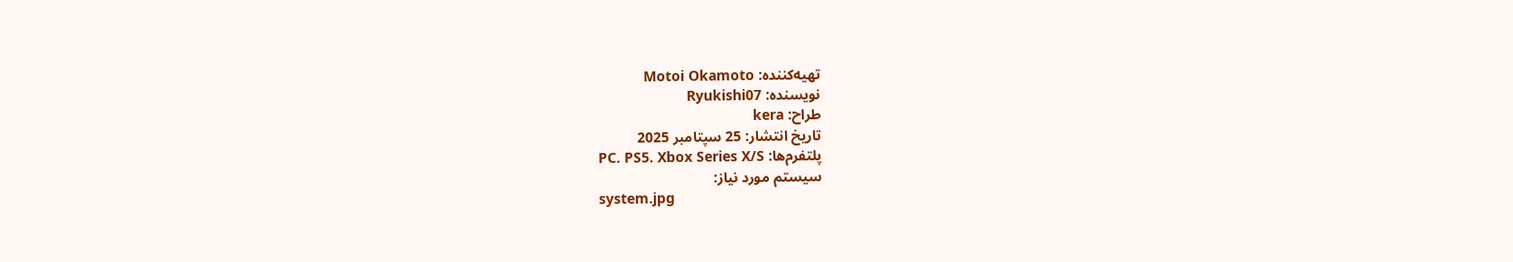تهیه‌کننده: Motoi Okamoto
نویسنده: Ryukishi07
طراح: kera
تاریخ انتشار: 25 سپتامبر 2025
پلتفرم‌ها: PC. PS5. Xbox Series X/S
سیستم مورد نیاز:
system.jpg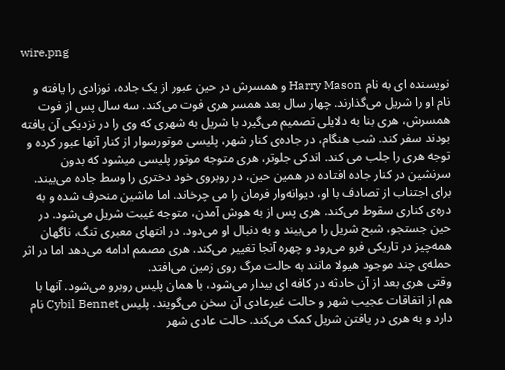wire.png

نویسنده ای به نام Harry Mason و همسرش در حین عبور از یک جاده، نوزادی را یافته و نام او را شریل می‌گذارند. چهار سال بعد همسر هری فوت می‌کند. سه سال پس از فوت همسرش، هری بنا به دلایلی تصمیم می‌گیرد با شریل به شهری که وی را در نزدیکی آن یافته بودند سفر کند. شب هنگام، در جاده‌ی کنار شهر، پلیسی موتورسوار از کنار آنها عبور کرده و توجه هری را جلب می کند. اندکی جلوتر، هری متوجه موتور پلیسی میشود که بدون سرنشین در کنار جاده افتاده در همین حین، در روبروی خود دختری را وسط جاده می‌بیند. برای اجتناب از تصادف با او، دیوانه‌وار فرمان را می چرخاند. اما ماشین منحرف شده و به دره‌ی کناری سقوط می‌کند. هری پس از به هوش آمدن، متوجه غیبت شریل می‌شود. در حین جستجو، شبح شریل را می‌بیند و به دنبال او می‌دود. در انتهای معبری تنگ، ناگهان همه‌چیز در تاریکی فرو می‌رود و چهره آنجا تغییر می‌کند. هری مصمم ادامه ‌می‌دهد اما در اثر حمله‌ی چند موجود هیولا مانند به حالت مرگ روی زمین می‌افتد.
وقتی هری بعد از آن حادثه در کافه ای بیدار می‌شود، با همان پلیس روبرو می‌شود. آنها با هم از اتفاقات عجیب شهر و حالت غیرعادی آن سخن می‌گویند. پلیس Cybil Bennet نام دارد و به هری در یافتن شریل کمک می‌کند. حالت عادی شهر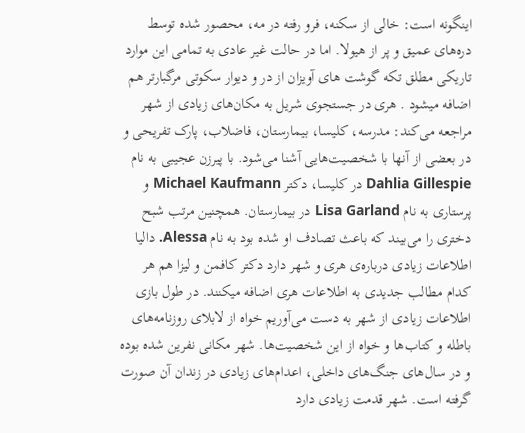اینگونه است: خالی از سکنه، فرو رفته در مه، محصور شده توسط دره‌های عمیق و پر از هیولا. اما در حالت غیر عادی به تمامی این موارد تاریکی مطلق تکه گوشت های آویزان از در و دیوار سکوتی مرگبارتر هم اضافه میشود . هری در جستجوی شریل به مکان‌های زیادی از شهر مراجعه می‌کند: مدرسه، کلیسا، بیمارستان، فاضلاب، پارک تفریحی و در بعضی از آنها با شخصیت‌هایی آشنا می‌شود. با پیرزن عجیبی به نام Dahlia Gillespie در کلیسا، دکتر Michael Kaufmann و پرستاری به نام Lisa Garland در بیمارستان. همچنین مرتب شبح دختری را می‌بیند که باعث تصادف او شده بود به نام Alessa. دالیا اطلاعات زیادی درباره‌ی هری و شهر دارد دکتر کافمن و لیزا هم هر کدام مطالب جدیدی به اطلاعات هری اضافه میکنند. در طول بازی اطلاعات زیادی از شهر به دست می‌آوریم خواه از لابلای روزنامه‌های باطله و کتاب‌ها و خواه از این شخصیت‌ها. شهر مکانی نفرین شده بوده و در سال‌های جنگ‌های داخلی، اعدام‌های زیادی در زندان آن صورت گرفته است. شهر قدمت زیادی دارد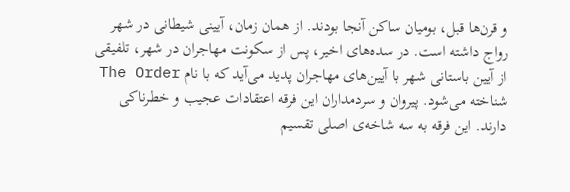و قرن‌ها قبل، بومیان ساکن آنجا بودند. از همان زمان، آیینی شیطانی در شهر رواج داشته است. در سده‌های اخیر، پس از سکونت مهاجران در شهر، تلفیقی از آیین باستانی شهر با آیین‌های مهاجران پدید می‌آید که با نام The Order شناخته می‌شود. پیروان و سردمداران این فرقه اعتقادات عجیب و خطرناکی‌ دارند. این فرقه به سه شاخه‌ی اصلی تقسیم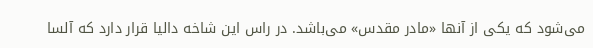می‌شود که یکی از آنها «مادر مقدس» می‌باشد. در راس این شاخه دالیا قرار دارد که آلسا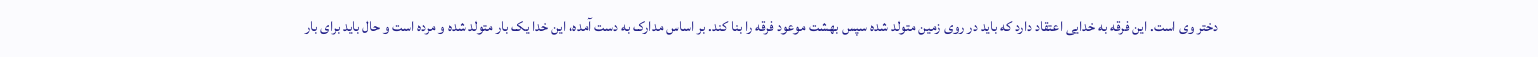دختر وی است. این فرقه به خدایی اعتقاد دارد که باید در روی زمین متولد شده سپس بهشت موعود فرقه را بنا کند. بر اساس مدارک به دست آمده، این خدا یک بار متولد شده و مرده است و حال باید برای بار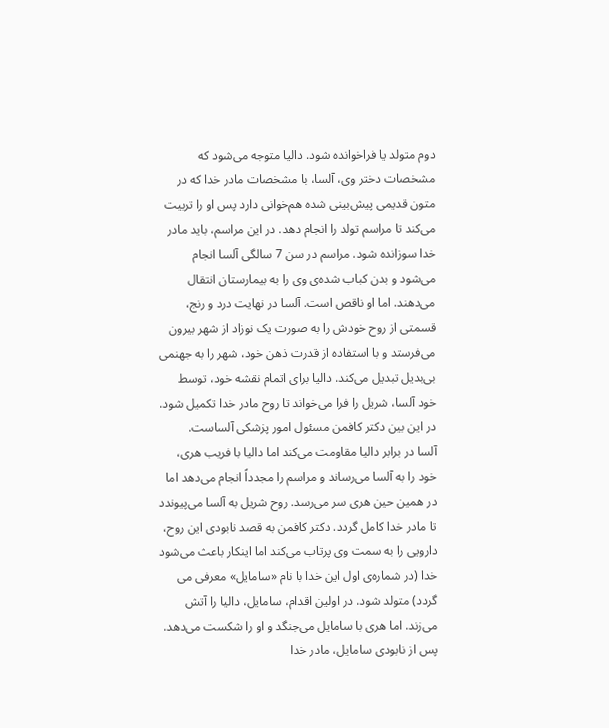دوم متولد یا فراخوانده شود. دالیا متوجه می‌شود که مشخصات دختر وی، آلسا، با مشخصات مادر خدا که در متون قدیمی پیش‌بینی شده هم‌خوانی دارد پس او را تربیت می‌کند تا مراسم تولد را انجام دهد. در این مراسم، باید مادر خدا سوزانده شود. مراسم در سن 7 سالگی آلسا انجام می‌شود و بدن کباب شده‌ی وی را به بیمارستان انتقال می‌دهند. اما او ناقص است. آلسا در نهایت درد و رنج، قسمتی از روح خودش را به صورت یک نوزاد از شهر بیرون می‌فرستد و با استفاده از قدرت ذهن خود، شهر را به جهنمی بی‌بدیل تبدیل می‌کند. دالیا برای اتمام نقشه خود، توسط خود آلسا، شریل را فرا می‌خواند تا روح مادر خدا تکمیل شود. در این بین دکتر کافمن مسئول امور پزشکی آلساست.
آلسا در برابر دالیا مقاومت می‌کند اما دالیا با فریب هری، خود را به آلسا می‌رساند و مراسم را مجدداً انجام می‌دهد اما در همین حین هری سر می‌رسد. روح شریل به آلسا می‌پیوندد تا مادر خدا کامل گردد. دکتر کافمن به قصد نابودی این روح، دارویی را به سمت وی پرتاب می‌کند اما اینکار باعث می‌شود خدا (در شماره‌ی اول این خدا با نام «سامایل» معرفی می گردد) متولد شود. در اولین اقدام، سامایل، دالیا را آتش می‌زند. اما هری با سامایل می‌جنگد و او را شکست می‌دهد. پس از نابودی سامایل، مادر خدا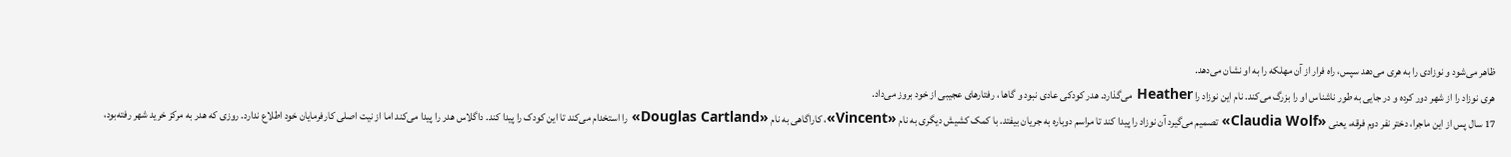ظاهر می‌شود و نوزادی را به هری می‌دهد سپس، راه فرار از آن مهلکه را به او نشان می‌دهد.
هری نوزاد را از شهر دور کرده و در جایی به طور ناشناس او را بزرگ می‌کند. نام این نوزاد را Heather می‌گذارد. هدر کودکی عادی نبود و گاها ، رفتارهای عجیبی از خود بروز می‌داد.
17 سال پس از این ماجرا، دختر نفر دوم فرقه، یعنی «Claudia Wolf» تصمیم می‌گیرد آن نوزاد را پیدا کند تا مراسم دوباره به جریان بیفتد. با کمک کشیش دیگری به نام «Vincent»، کاراگاهی به نام «Douglas Cartland» را استخدام می‌کند تا این کودک را پیدا کند. داگلاس هدر را پیدا می‌کند اما از نیت اصلی کارفرمایان خود اطلاع ندارد. روزی که هدر به مرکز خرید شهر رفته‌بود،‌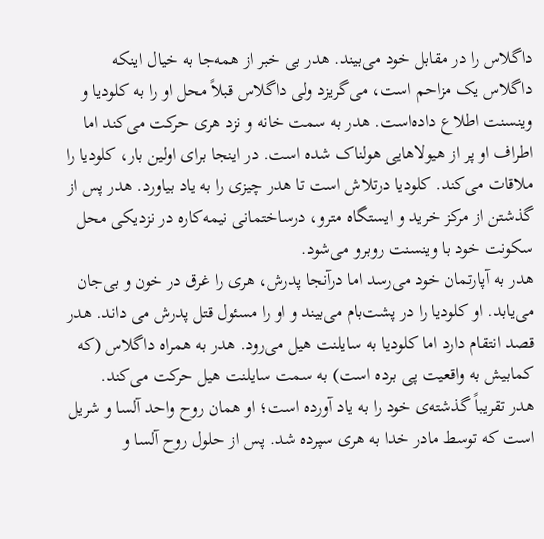داگلاس را در مقابل خود می‌بیند. هدر بی خبر از همه‌جا به خیال اینکه داگلاس یک مزاحم است، می‌گریزد ولی داگلاس قبلاً محل او را به کلودیا و وینسنت اطلاع داده‌است. هدر به سمت خانه و نزد هری حرکت می‌کند اما اطراف او پر از هیولاهایی هولناک شده است. در اینجا برای اولین بار، کلودیا را ملاقات می‌کند. کلودیا درتلاش است تا هدر چیزی را به یاد بیاورد. هدر پس از گذشتن از مرکز خرید و ایستگاه مترو، درساختمانی نیمه‌کاره در نزدیکی محل سکونت خود با وینسنت روبرو می‌شود.
هدر به آپارتمان خود می‌رسد اما درآنجا پدرش، هری را غرق در خون و بی‌جان می‌یابد. او کلودیا را در پشت‌بام می‌بیند و او را مسئول قتل پدرش می داند. هدر قصد انتقام دارد اما کلودیا به سایلنت هیل می‌رود. هدر به همراه داگلاس (که کمابیش به واقعیت پی برده است) به سمت سایلنت هیل حرکت می‌کند.
هدر تقریباً گذشته‌ی خود را به یاد آورده است؛ او همان روح واحد آلسا و شریل است که توسط مادر خدا به هری سپرده شد. پس از حلول روح آلسا و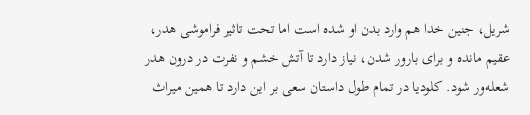شریل، جنین خدا هم وارد بدن او شده است اما تحت تاثیر فراموشی هدر، عقیم مانده و برای بارور شدن، نیاز دارد تا آتش خشم و نفرت در درون هدر شعله‌ور شود. کلودیا در تمام طول داستان سعی بر این دارد تا همین میراث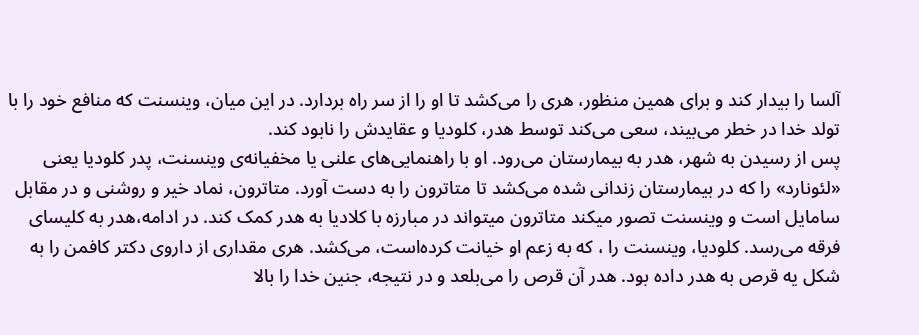آلسا را بیدار کند و برای همین منظور، هری را می‌کشد تا او را از سر راه بردارد. در این میان، وینسنت که منافع خود را با تولد خدا در خطر می‌بیند، سعی می‌کند توسط هدر، کلودیا و عقایدش را نابود کند.
پس از رسیدن به شهر، هدر به بیمارستان می‌رود. او با راهنمایی‌های علنی یا مخفیانه‌ی وینسنت،‌ پدر کلودیا یعنی «لئونارد» را که در بیمارستان زندانی شده می‌کشد تا متاترون را به دست آورد. متاترون، نماد خیر و روشنی و در مقابل سامایل است و وینسنت تصور میکند متاترون میتواند در مبارزه با کلادیا به هدر کمک کند. در ادامه،‌هدر به کلیسای فرقه می‌رسد. کلودیا، وینسنت را ، که به زعم او خیانت کرده‌است، می‌کشد. هری مقداری از داروی دکتر کافمن را به شکل یه قرص به هدر داده بود. هدر آن قرص را می‌بلعد و در نتیجه، جنین خدا را بالا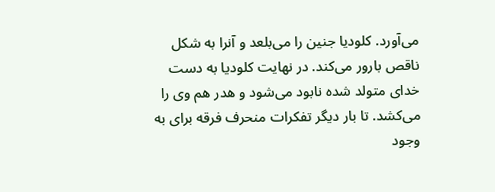می‌آورد. کلودیا جنین را می‌بلعد و آنرا به شکل ناقص بارور می‌کند. در نهایت کلودیا به دست خدای متولد شده نابود می‌شود و هدر هم وی را می‌کشد. تا بار دیگر تفکرات منحرف فرقه برای به وجود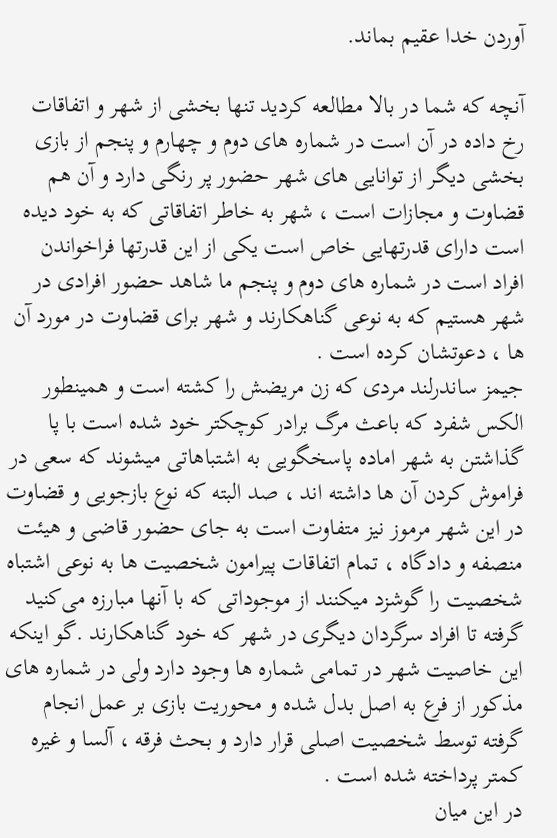آوردن خدا عقیم بماند.

آنچه که شما در بالا مطالعه کردید تنها بخشی از شهر و اتفاقات رخ داده در آن است در شماره های دوم و چهارم و پنجم از بازی بخشی دیگر از توانایی های شهر حضور پر رنگی دارد و آن هم قضاوت و مجازات است ، شهر به خاطر اتفاقاتی که به خود دیده است دارای قدرتهایی خاص است یکی از این قدرتها فراخواندن افراد است در شماره های دوم و پنجم ما شاهد حضور افرادی در شهر هستیم که به نوعی گناهکارند و شهر برای قضاوت در مورد آن ها ، دعوتشان کرده است .
جیمز ساندرلند مردی که زن مریضش را کشته است و همینطور الکس شفرد که باعث مرگ برادر کوچکتر خود شده است با پا گذاشتن به شهر اماده پاسخگویی به اشتباهاتی میشوند که سعی در فراموش کردن آن ها داشته اند ، صد البته که نوع بازجویی و قضاوت در این شهر مرموز نیز متفاوت است به جای حضور قاضی و هیئت منصفه و دادگاه ، تمام اتفاقات پیرامون شخصیت ها به نوعی اشتباه شخصیت را گوشزد میکنند از موجوداتی که با آنها مبارزه می‌کنید گرفته تا افراد سرگردان دیگری در شهر که خود گناهکارند .گو اینکه این خاصیت شهر در تمامی شماره ها وجود دارد ولی در شماره های مذکور از فرع به اصل بدل شده و محوریت بازی بر عمل انجام گرفته توسط شخصیت اصلی قرار دارد و بحث فرقه ، آلسا و غیره کمتر پرداخته شده است .
در این میان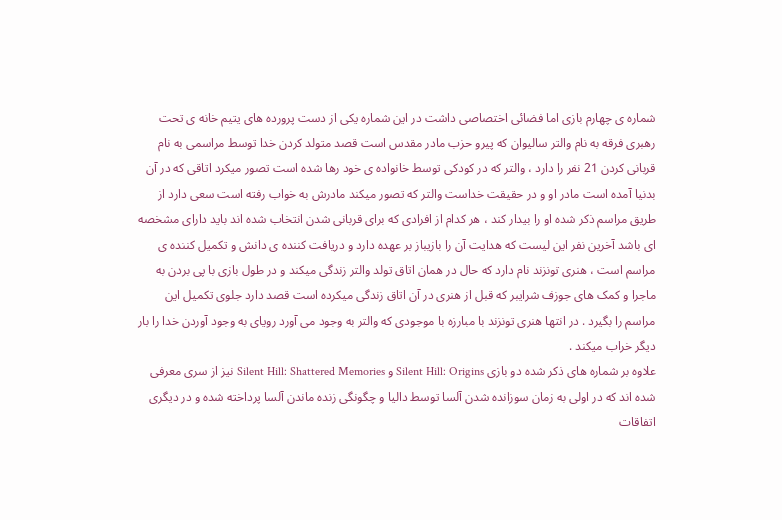شماره ی چهارم بازی اما فضائی اختصاصی داشت در این شماره یکی از دست پرورده های یتیم خانه ی تحت رهبری فرقه به نام والتر سالیوان که پیرو حزب مادر مقدس است قصد متولد کردن خدا توسط مراسمی به نام قربانی کردن 21 نفر را دارد ، والتر که در کودکی توسط خانواده ی خود رها شده است تصور میکرد اتاقی که در آن بدنیا آمده است مادر او و در حقیقت خداست والتر که تصور میکند مادرش به خواب رفته است سعی دارد از طریق مراسم ذکر شده او را بیدار کند ، هر کدام از افرادی که برای قربانی شدن انتخاب شده اند باید دارای مشخصه ای باشد آخرین نفر این لیست که هدایت آن را بازیباز بر عهده دارد و دریافت کننده ی دانش و تکمیل کننده ی مراسم است ، هنری تونزند نام دارد که حال در همان اتاق تولد والتر زندگی میکند و در طول بازی با پی بردن به ماجرا و کمک های جوزف شرایبر که قبل از هنری در آن اتاق زندگی میکرده است قصد دارد جلوی تکمیل این مراسم را بگیرد . در انتها هنری تونزند با مبارزه با موجودی که والتر به وجود می آورد رویای به وجود آوردن خدا را بار دیگر خراب میکند .
علاوه بر شماره های ذکر شده دو بازی Silent Hill: Origins و Silent Hill: Shattered Memories نیز از سری معرفی شده اند که در اولی به زمان سوزانده شدن آلسا توسط دالیا و چگونگی زنده ماندن آلسا پرداخته شده و در دیگری اتفاقات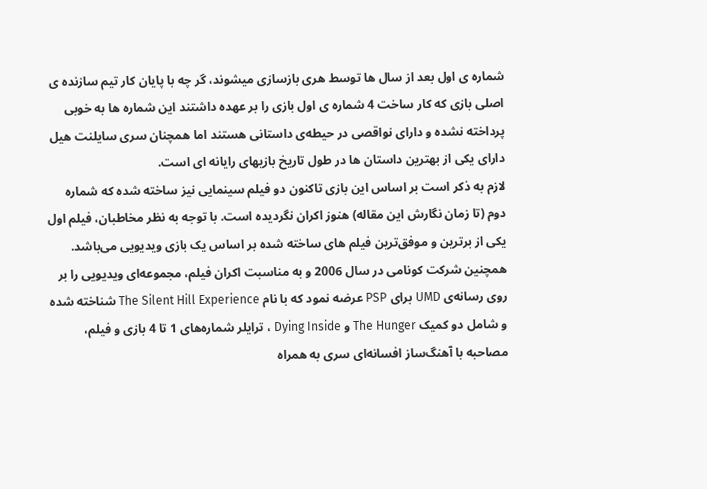شماره ی اول بعد از سال ها توسط هری بازسازی میشوند، گر چه با پایان کار تیم سازنده ی اصلی بازی که کار ساخت 4 شماره ی اول بازی را بر عهده داشتند این شماره ها به خوبی پرداخته نشده و دارای نواقصی در حیطه‌ی داستانی هستند اما همچنان سری سایلنت هیل دارای یکی از بهترین داستان ها در طول تاریخ بازیهای رایانه ای است.
لازم به ذکر است بر اساس این بازی تاکنون دو فیلم سینمایی نیز ساخته شده که شماره دوم (تا زمان نگارش این مقاله) هنوز اکران نگردیده است. با توجه به نظر مخاطبان، فیلم اول یکی از برترین و موفق‌ترین فیلم های ساخته شده بر اساس یک بازی ویدیویی می‌باشد.
همچنین شرکت کونامی در سال 2006 و به مناسبت اکران فیلم، مجموعه‌ای ویدیویی را بر روی رسانه‌ی UMD برای PSP عرضه نمود که با نام The Silent Hill Experience شناخته شده و شامل دو کمیک The Hunger و Dying Inside ، ترایلر شماره‌های 1 تا 4 بازی و فیلم، مصاحبه با آهنگ‌ساز افسانه‌ای سری به همراه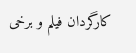کارگردان فیلم و برخی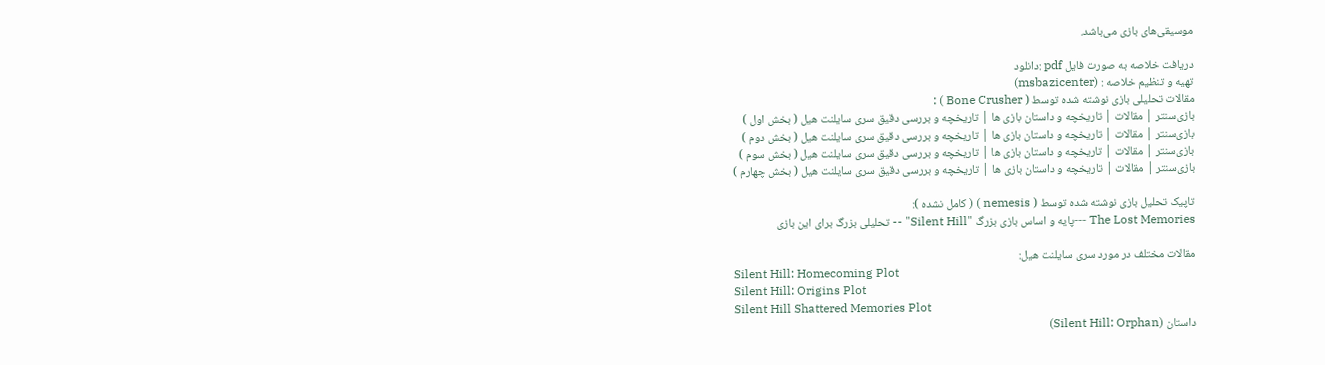موسیقی‌های بازی می‌باشد.

دریافت خلاصه به صورت فایل pdf :دانلود
تهیه و تنظیم خلاصه : (msbazicenter)
مقالات تحلیلی بازی نوشته شده توسط ( Bone Crusher ) :
بازی‌سنتر | مقالات | تاریخچه و داستان بازی ها | تاریخچه و بررسی دقیق سری سایلنت هیل ( بخش اول )
بازی‌سنتر | مقالات | تاریخچه و داستان بازی ها | تاریخچه و بررسی دقیق سری سایلنت هیل ( بخش دوم )
بازی‌سنتر | مقالات | تاریخچه و داستان بازی ها | تاریخچه و بررسی دقیق سری سایلنت هیل ( بخش سوم )
بازی‌سنتر | مقالات | تاریخچه و داستان بازی ها | تاریخچه و بررسی دقیق سری سایلنت هیل ( بخش چهارم )

تاپیک تحلیل بازی نوشته شده توسط ( nemesis ) ( کامل نشده ):
The Lost Memories ---پایه و اساس بازی بزرگ "Silent Hill" -- تحلیلی بزرگ برای این بازی

مقالات مختلف در مورد سری سایلنت هیل:
Silent Hill: Homecoming Plot
Silent Hill: Origins Plot
Silent Hill Shattered Memories Plot
داستان (Silent Hill: Orphan)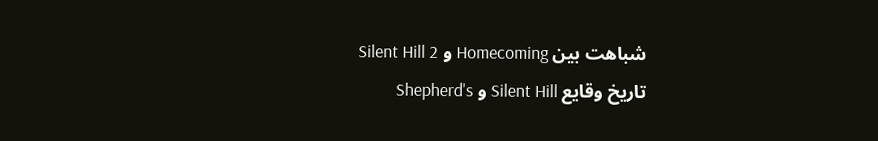شباهت بین Homecoming و Silent Hill 2
تاریخ وقایع Silent Hill و Shepherd's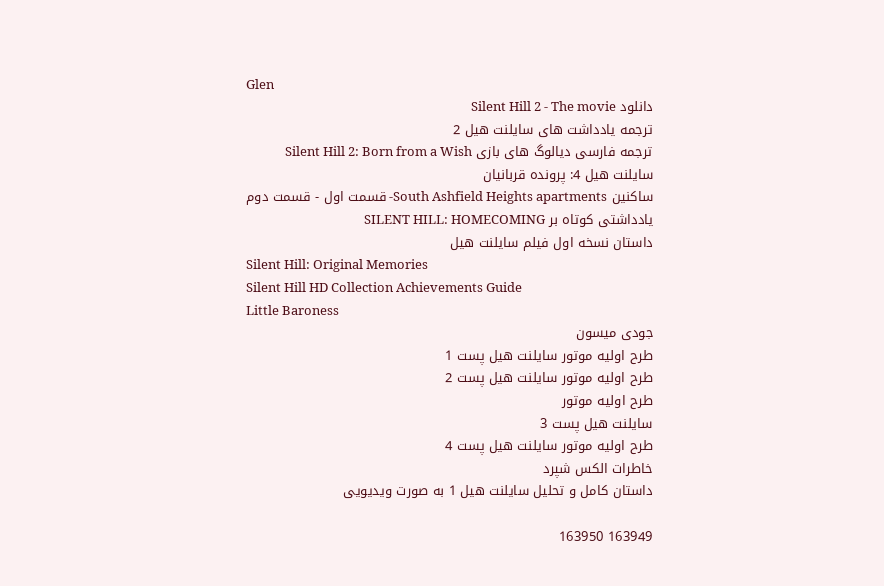Glen
دانلود Silent Hill 2 - The movie
ترجمه یادداشت های سایلنت هیل 2
ترجمه فارسی دیالوگ های بازی Silent Hill 2: Born from a Wish
سایلنت هیل 4: پرونده قربانیان
ساکنین South Ashfield Heights apartments- قسمت اول - قسمت دوم
یادداشتی کوتاه بر SILENT HILL: HOMECOMING
داستان نسخه اول فیلم سایلنت هیل
Silent Hill: Original Memories
Silent Hill HD Collection Achievements Guide
Little Baroness
جودی میسون
طرح اولیه موتور سایلنت هیل پست 1
طرح اولیه موتور سایلنت هیل پست 2
طرح اولیه موتور
سایلنت هیل پست 3
طرح اولیه موتور سایلنت هیل پست 4
خاطرات الکس شپرد
داستان کامل و تحلیل سایلنت هیل 1 به صورت ویدیویی

163949 163950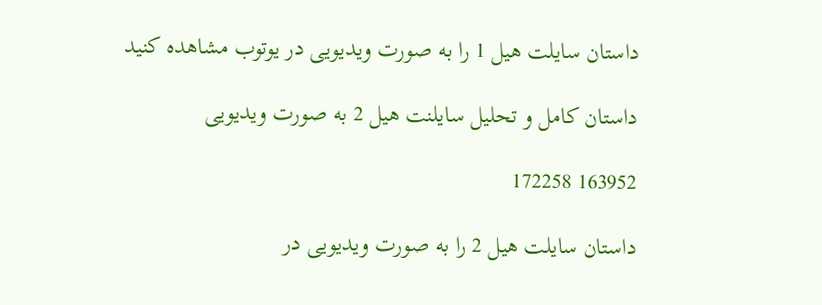داستان سایلت هیل 1 را به صورت ویدیویی در یوتوب مشاهده کنید

داستان کامل و تحلیل سایلنت هیل 2 به صورت ویدیویی

163952 172258

داستان سایلت هیل 2 را به صورت ویدیویی در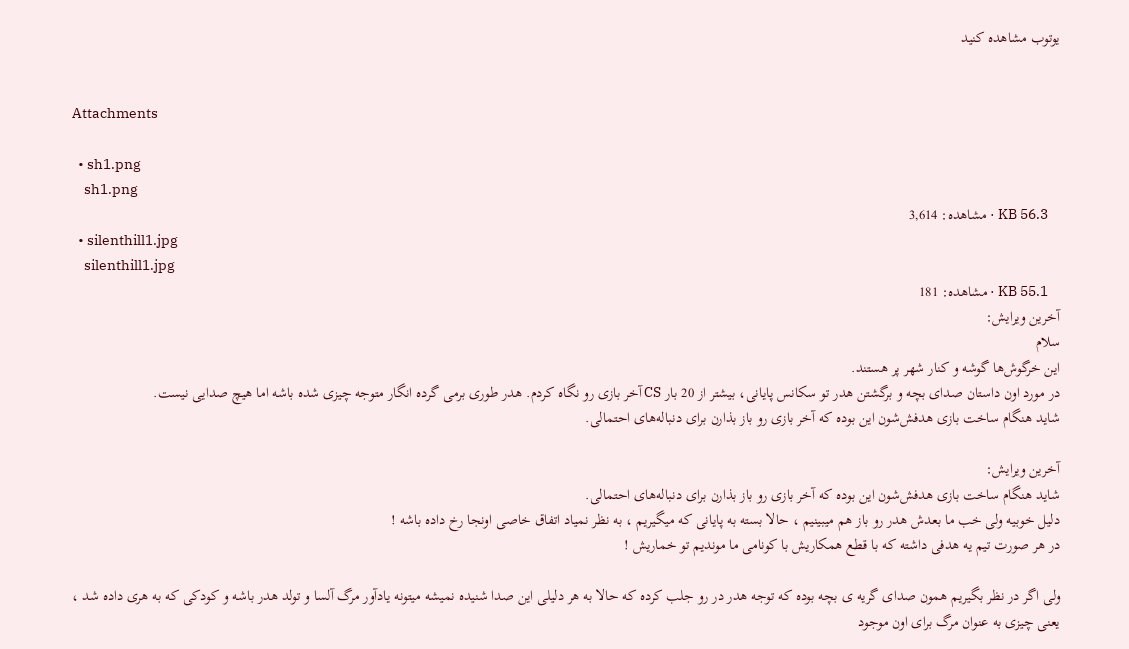یوتوب مشاهده کنید


Attachments

  • sh1.png
    sh1.png
    56.3 KB · مشاهده: 3,614
  • silenthill1.jpg
    silenthill1.jpg
    55.1 KB · مشاهده: 181
آخرین ویرایش:
سلام
این خرگوش‌ها گوشه و کنار شهر پر هستند.
در مورد اون داستان صدای بچه و برگشتن هدر تو سکانس پایانی، بیشتر از 20 بار CS آخر بازی رو نگاه کردم. هدر طوری برمی گرده انگار متوجه چیزی شده باشه اما هیچ صدایی نیست.
شاید هنگام ساخت بازی هدفش‌شون این بوده که آخر بازی رو باز بذارن برای دنباله‌های احتمالی.

آخرین ویرایش:
شاید هنگام ساخت بازی هدفش‌شون این بوده که آخر بازی رو باز بذارن برای دنباله‌های احتمالی.
دلیل خوبیه ولی خب ما بعدش هدر رو باز هم میبینیم ، حالا بسته به پایانی که میگیریم ، به نظر نمیاد اتفاق خاصی اونجا رخ داده باشه !
در هر صورت تیم یه هدفی داشته که با قطع همکاریش با کونامی ما موندیم تو خماریش !

ولی اگر در نظر بگیریم همون صدای گریه ی بچه بوده که توجه هدر در رو جلب کرده که حالا به هر دلیلی این صدا شنیده نمیشه میتونه یادآور مرگ آلسا و تولد هدر باشه و کودکی که به هری داده شد ، یعنی چیزی به عنوان مرگ برای اون موجود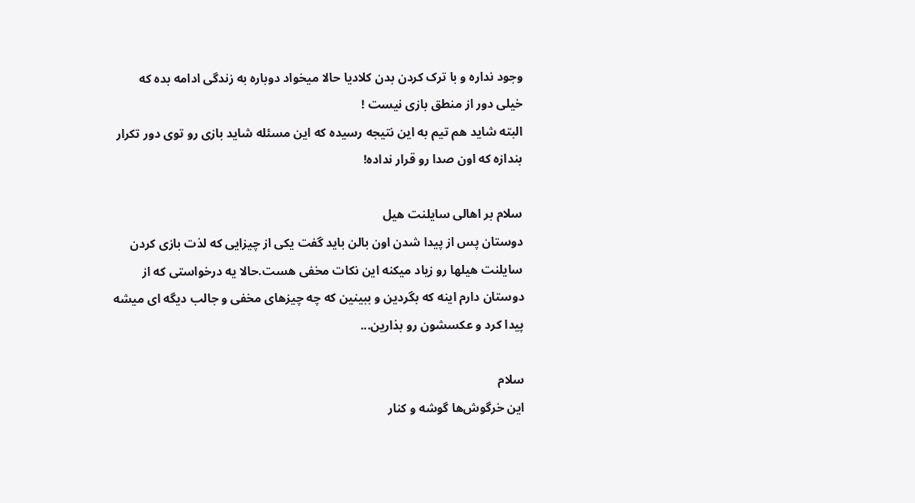وجود نداره و با ترک کردن بدن کلادیا حالا میخواد دوباره به زندگی ادامه بده که خیلی دور از منطق بازی نیست !
البته شاید هم تیم به این نتیجه رسیده که این مسئله شاید بازی رو توی دور تکرار بندازه که اون صدا رو قرار نداده!

سلام بر اهالی سایلنت هیل
دوستان پس از پیدا شدن اون بالن باید گفت یکی از چیزایی که لذت بازی کردن سایلنت هیلها رو زیاد میکنه این نکات مخفی هست.حالا یه درخواستی که از دوستان دارم اینه که بگردین و ببینین که چه چیزهای مخفی و جالب دیگه ای میشه پیدا کرد و عکسشون رو بذارین...

سلام
این خرگوش‌ها گوشه و کنار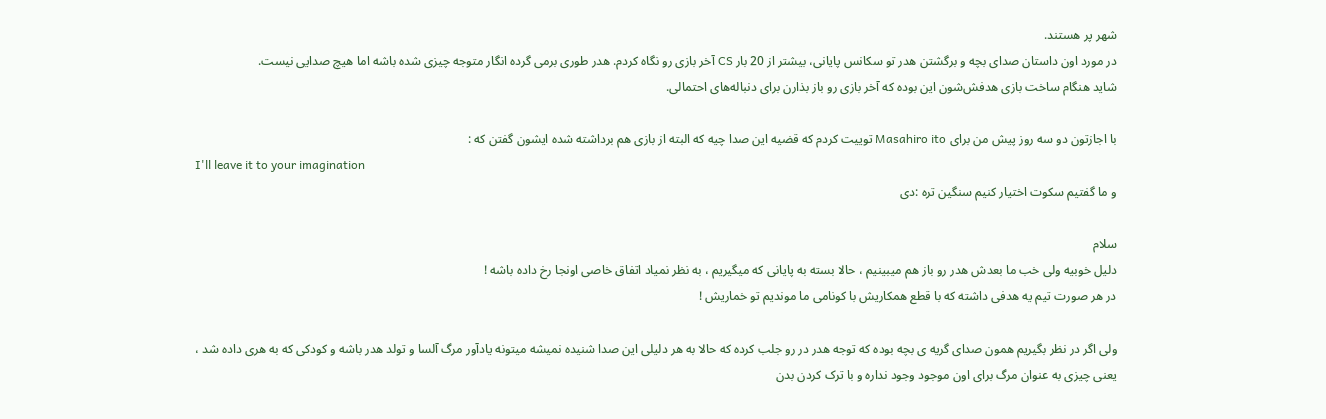شهر پر هستند.
در مورد اون داستان صدای بچه و برگشتن هدر تو سکانس پایانی، بیشتر از 20 بار CS آخر بازی رو نگاه کردم. هدر طوری برمی گرده انگار متوجه چیزی شده باشه اما هیچ صدایی نیست.
شاید هنگام ساخت بازی هدفش‌شون این بوده که آخر بازی رو باز بذارن برای دنباله‌های احتمالی.

با اجازتون دو سه روز پیش من برای Masahiro ito توییت کردم که قضیه این صدا چیه که البته از بازی هم برداشته شده ایشون گفتن که :
I'll leave it to your imagination
و ما گفتیم سکوت اختیار کنیم سنگین تره :دی

سلام
دلیل خوبیه ولی خب ما بعدش هدر رو باز هم میبینیم ، حالا بسته به پایانی که میگیریم ، به نظر نمیاد اتفاق خاصی اونجا رخ داده باشه !
در هر صورت تیم یه هدفی داشته که با قطع همکاریش با کونامی ما موندیم تو خماریش !

ولی اگر در نظر بگیریم همون صدای گریه ی بچه بوده که توجه هدر در رو جلب کرده که حالا به هر دلیلی این صدا شنیده نمیشه میتونه یادآور مرگ آلسا و تولد هدر باشه و کودکی که به هری داده شد ، یعنی چیزی به عنوان مرگ برای اون موجود وجود نداره و با ترک کردن بدن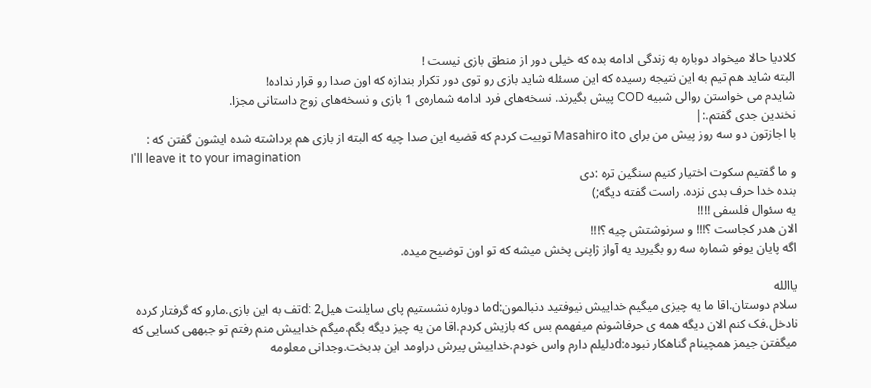کلادیا حالا میخواد دوباره به زندگی ادامه بده که خیلی دور از منطق بازی نیست !
البته شاید هم تیم به این نتیجه رسیده که این مسئله شاید بازی رو توی دور تکرار بندازه که اون صدا رو قرار نداده!
شایدم می خواستن روالی شبیه COD پیش بگیرند. نسخه‌های فرد ادامه شماره‌ی 1 بازی و نسخه‌های زوج داستانی مجزا.
نخندین جدی گفتم.:|
با اجازتون دو سه روز پیش من برای Masahiro ito توییت کردم که قضیه این صدا چیه که البته از بازی هم برداشته شده ایشون گفتن که :
I'll leave it to your imagination
و ما گفتیم سکوت اختیار کنیم سنگین تره :دی
بنده خدا حرف بدی نزده. راست گفته دیگه;)
یه سئوال فلسفی !!!!
الان هدر کجاست ؟!!! و سرنوشتش چیه ؟!!!
اگه پایان یوفو شماره سه رو بگیرید یه آواز ژاپنی پخش میشه که تو اون توضیح میده.

یاالله
سلام دوستان.اقا ما یه چیزی میگیم خداییش نیوفتید دنبالمون:dما دوباره نشستیم پای سایلنت هیل2 :dتف به این بازی.مارو که گرفتار کرده نادخل.فک کنم الان دیگه همه ی حرفاشونم میفهمم بس که بازیش کردم.اقا من یه چیز دیگه بگم.میگم خداییش منم رفتم تو جبههی کسایی که میگفتن جیمز همچینام گناهکار نبوده:dدلیلم دارم واس خودم.خداییش پیرش دراومد این بدبخت.وجدانی معلومه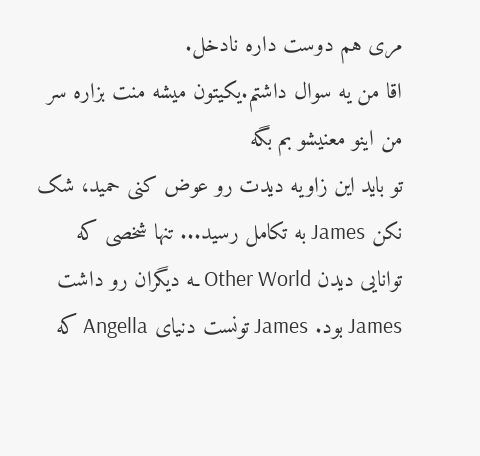مری هم دوست داره نادخل.
اقا من یه سوال داشتم.یکیتون میشه منت بزاره سر من اینو معنیشو بم بگه
تو باید این زاویه دیدت رو عوض کنی حمید، شک نکن James به تکامل رسید... تنها شخصی که توانایی دیدن Other World ـه دیگران رو داشت James بود. James تونست دنیای Angella که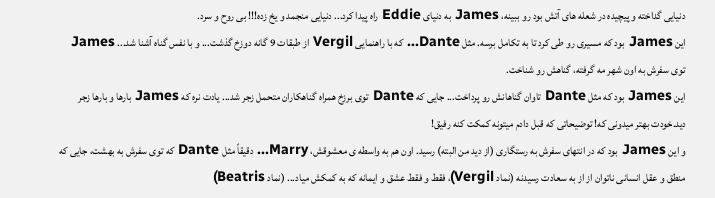دنیایی گداخته و پیچیده در شعله های آتش بود رو ببینه، James به دنیای Eddie راه پیدا کرد... دنیایی منجمد و یخ زده!!! بی روح و سرد.
این James بود که مسیری رو طی کرد تا به تکامل برسه. مثل Dante... که با راهنمایی Vergil از طبقات 9 گانه دوزخ گذشت... و با نفس گناه آشنا شد... James توی سفرش به اون شهر مه گرفته، گناهش رو شناخت.
این James بود که مثل Dante تاوان گناهانش رو پرداخت... جایی که Dante توی برزخ همراه گناهکاران متحمل زجر شد... یادت نره که James بارها و بارها زجر دید.خودت بهتر میدونی که! توضیحاتی که قبل دادم میتونه کمکت کنه رفیق!
و این James بود که در انتهای سفرش به رستگاری (از دید من البته) رسید. اون هم به واسطه ی معشوقش، Marry... دقیقاً مثل Dante که توی سفرش به بهشت، جایی که منطق و عقل انسانی ناتوان از از به سعادت رسیدنه (نماد Vergil)، فقط و فقط عشق و ایمانه که به کمکش میاد... (نماد Beatris)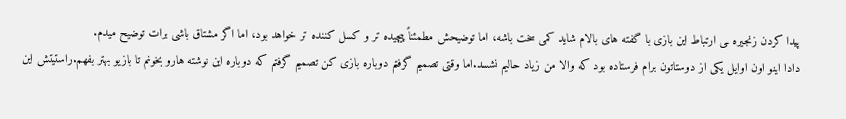پیدا کردن زنجیره ـی ارتباط این بازی با گفته های بالام شاید کمی سخت باشه، اما توضیحش مطمئناً پیچیده تر و کسل کننده تر خواهد بود، اما اگر مشتاق باشی برات توضیح میدم.
دادا اینو اون اوایل یکی از دوستاتون برام فرستاده بود که والا من زیاد حالیم نشسد.اما وقتی تصمیم گرفتم دوباره بازی کن تصمیم گرفتم که دوباره این نوشته هارو بخونم تا بازیو بهتر بفهم.راستیتش این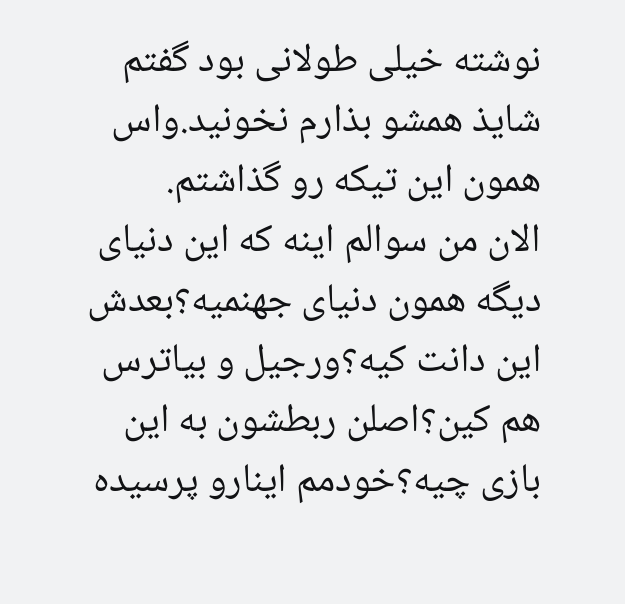نوشته خیلی طولانی بود گفتم شایذ همشو بذارم نخونید.واس همون این تیکه رو گذاشتم.
الان من سوالم اینه که این دنیای دیگه همون دنیای جهنمیه؟بعدش این دانت کیه؟ورجیل و بیاترس هم کین؟اصلن ربطشون به این بازی چیه؟خودمم اینارو پرسیده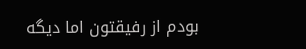بودم از رفیقتون اما دیگه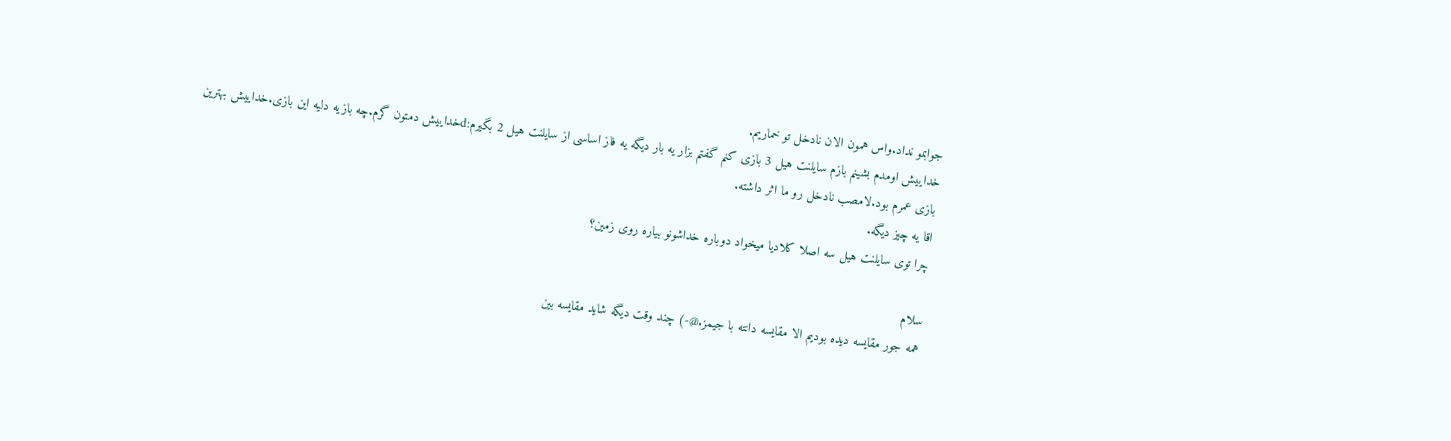جوابمو نداد.واس همون الان نادخل تو خماریم.
خداییش اومدم بشینم بازم سایلنت هیل 3 بازی کنم گفتم بزار یه بار دیگه یه فاز اساسی از سایلنت هیل 2 بگیرم:dخداییش دمتون گرم.چه بازیه دلیه این بازی.خداییش بهترین بازی عمرم بود.لامصب نادخل رو ما اثر داشته.
اقا یه چیز دیگه.
چرا توی سایلنت هیل سه اصلا کلادیا میخواد دوباره خداشونو بیاره روی زمین؟

سلام
همه جور مقایسه دیده بودیم الا مقایسه دانته با جیمز.@-) چند وقت دیگه شاید مقایسه بین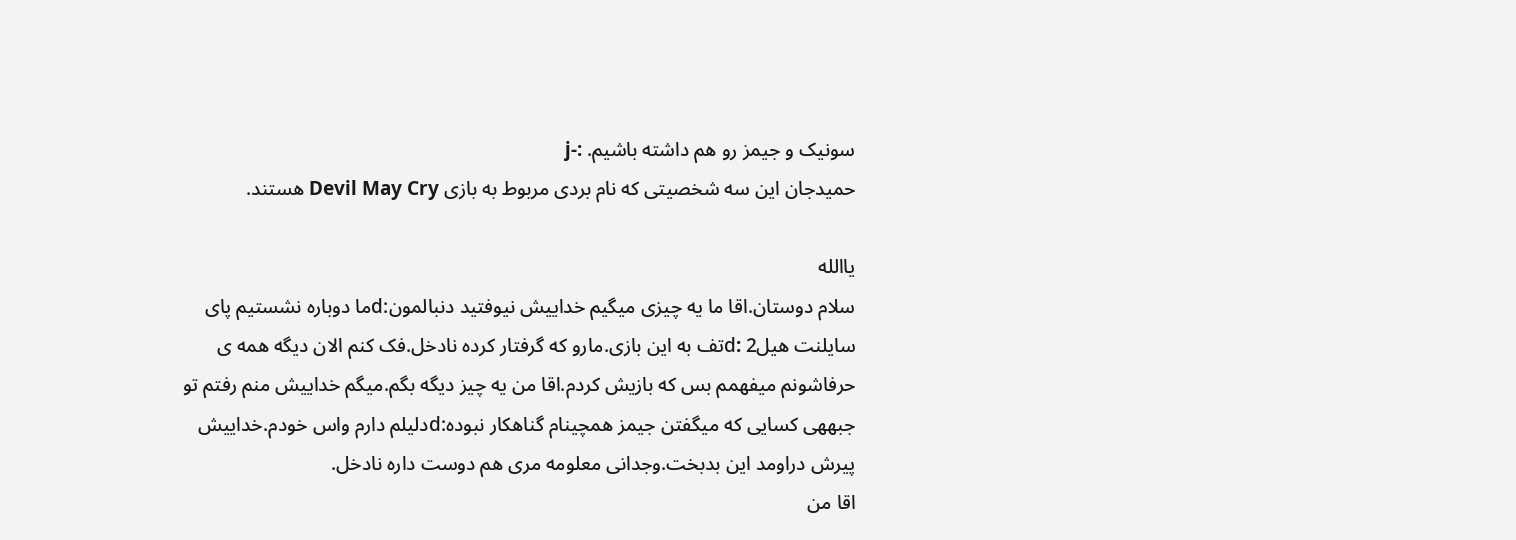سونیک و جیمز رو هم داشته باشیم. :-j
حمیدجان این سه شخصیتی که نام بردی مربوط به بازی Devil May Cry هستند.

یاالله
سلام دوستان.اقا ما یه چیزی میگیم خداییش نیوفتید دنبالمون:dما دوباره نشستیم پای سایلنت هیل2 :dتف به این بازی.مارو که گرفتار کرده نادخل.فک کنم الان دیگه همه ی حرفاشونم میفهمم بس که بازیش کردم.اقا من یه چیز دیگه بگم.میگم خداییش منم رفتم تو جبههی کسایی که میگفتن جیمز همچینام گناهکار نبوده:dدلیلم دارم واس خودم.خداییش پیرش دراومد این بدبخت.وجدانی معلومه مری هم دوست داره نادخل.
اقا من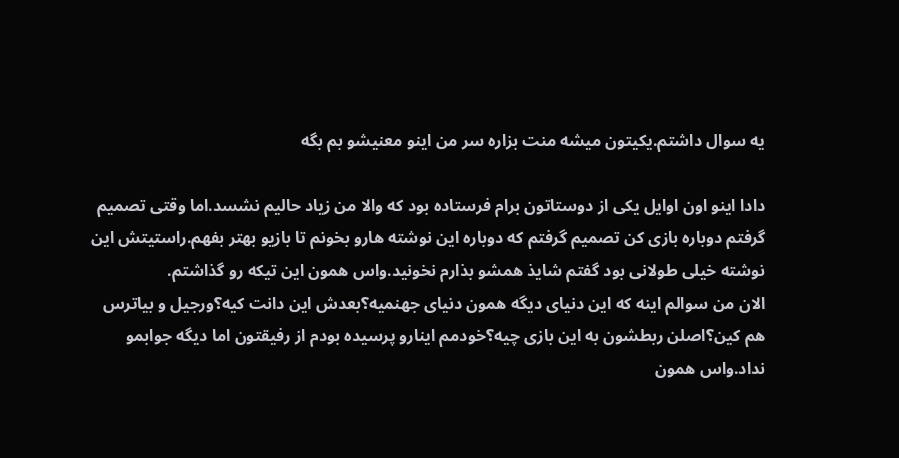یه سوال داشتم.یکیتون میشه منت بزاره سر من اینو معنیشو بم بگه

دادا اینو اون اوایل یکی از دوستاتون برام فرستاده بود که والا من زیاد حالیم نشسد.اما وقتی تصمیم گرفتم دوباره بازی کن تصمیم گرفتم که دوباره این نوشته هارو بخونم تا بازیو بهتر بفهم.راستیتش این نوشته خیلی طولانی بود گفتم شایذ همشو بذارم نخونید.واس همون این تیکه رو گذاشتم.
الان من سوالم اینه که این دنیای دیگه همون دنیای جهنمیه؟بعدش این دانت کیه؟ورجیل و بیاترس هم کین؟اصلن ربطشون به این بازی چیه؟خودمم اینارو پرسیده بودم از رفیقتون اما دیگه جوابمو نداد.واس همون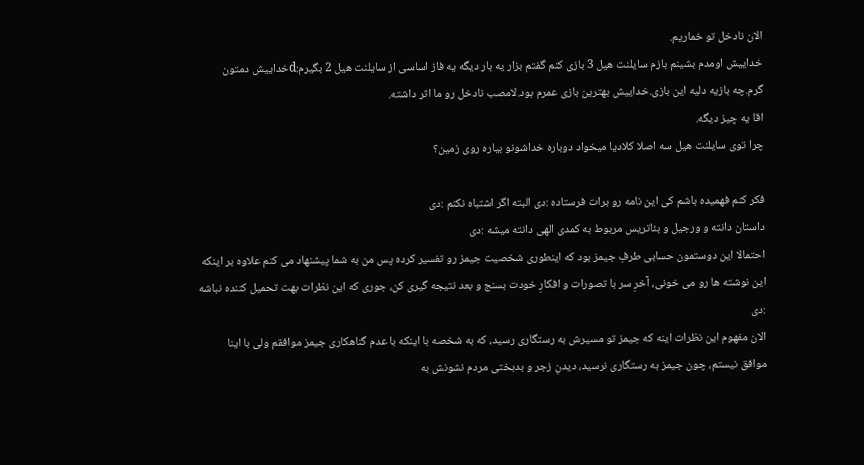الان نادخل تو خماریم.
خداییش اومدم بشینم بازم سایلنت هیل 3 بازی کنم گفتم بزار یه بار دیگه یه فاز اساسی از سایلنت هیل 2 بگیرم:dخداییش دمتون گرم.چه بازیه دلیه این بازی.خداییش بهترین بازی عمرم بود.لامصب نادخل رو ما اثر داشته.
اقا یه چیز دیگه.
چرا توی سایلنت هیل سه اصلا کلادیا میخواد دوباره خداشونو بیاره روی زمین؟

فکر کنم فهمیده باشم کی این نامه رو برات فرستاده :دی البته اگر اشتباه نکنم :دی
داستان دانته و ورجیل و بئاتریس مربوط به کمدی الهی دانته میشه :دی
احتمالا این دوستمون حسابی طرفِ جیمز بود که اینطوری شخصیت جیمز رو تفسیر کرده پس من به شما پیشنهاد می کنم علاوه بر اینکه این نوشته ها رو می خونی، آخرِ سر با تصورات و افکارِ خودت بسنج و بعد نتیجه گیری کن، جوری که این نظرات بهت تحمیل کننده نباشه :دی
الان مفهوم این نظرات اینه که جیمز تو مسیرش به رستگاری رسید، که به شخصه با اینکه با عدم گناهکاری جیمز موافقم ولی با اینا موافق نیستم، چون جیمز به رستگاری نرسید، دیدنِ زجر و بدبختی مردم نشونش به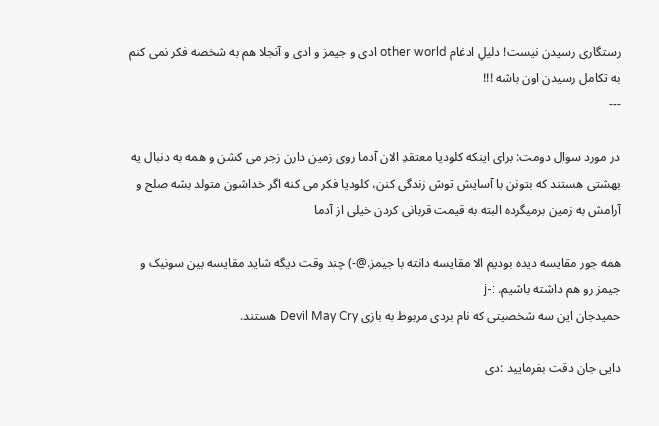رستگاری رسیدن نیست! دلیلِ ادغام other world ادی و جیمز و ادی و آنجلا هم به شخصه فکر نمی کنم به تکامل رسیدن اون باشه !!!
---

در مورد سوال دومت: برای اینکه کلودیا معتقدِ الان آدما روی زمین دارن زجر می کشن و همه به دنبال یه بهشتی هستند که بتونن با آسایش توش زندگی کنن، کلودیا فکر می کنه اگر خداشون متولد بشه صلح و آرامش به زمین برمیگرده البته به قیمت قربانی کردن خیلی از آدما

همه جور مقایسه دیده بودیم الا مقایسه دانته با جیمز.@-) چند وقت دیگه شاید مقایسه بین سونیک و جیمز رو هم داشته باشیم. :-j
حمیدجان این سه شخصیتی که نام بردی مربوط به بازی Devil May Cry هستند.

دایی جان دقت بفرمایید :دی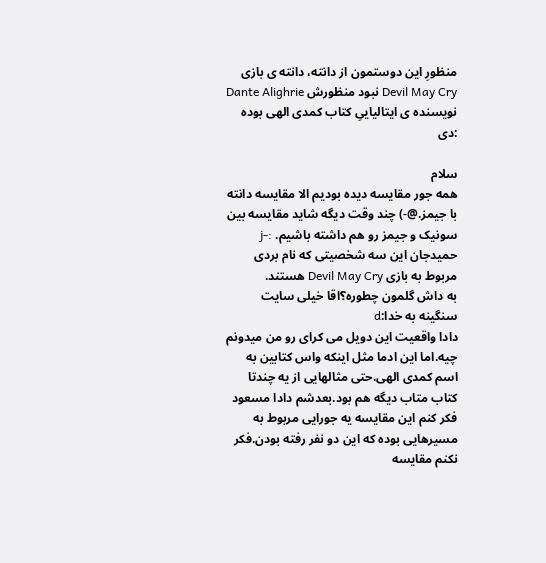منظورِ این دوستمون از دانته، دانته ی بازی Devil May Cry نبود منظورش Dante Alighrie نویسنده ی ایتالیاییِ کتاب کمدی الهی بوده :دی

سلام
همه جور مقایسه دیده بودیم الا مقایسه دانته با جیمز.@-) چند وقت دیگه شاید مقایسه بین سونیک و جیمز رو هم داشته باشیم. :-j
حمیدجان این سه شخصیتی که نام بردی مربوط به بازی Devil May Cry هستند.
به داش گلمون چطوره؟اقا خیلی سایت سنگینه به خدا:d
دادا واقعیت این دویل می کرای رو من میدونم چیه.اما این ادما مثل اینکه واس کتابین به اسم کمدی الهی.حتی مثالهایی از یه چندتا کتاب متاب دیگه هم بود.بعدشم دادا مسعود فکر کنم این مقایسه یه جورایی مربوط به مسیرهایی بوده که این دو نفر رفته بودن.فکر نکنم مقایسه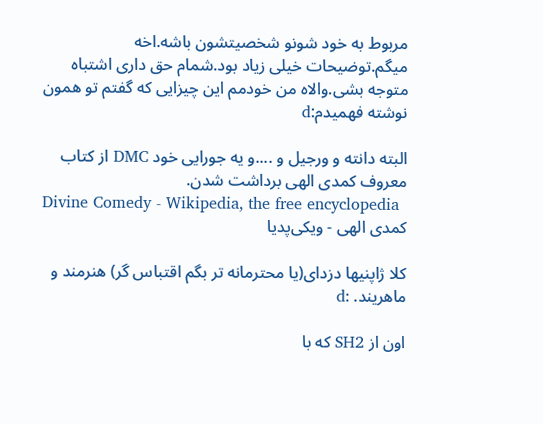مربوط به خود شونو شخصیتشون باشه.اخه میگم.توضیحات خیلی زیاد بود.شمام حق داری اشتباه متوجه بشی.والاه من خودمم این چیزایی که گفتم تو همون نوشته فهمیدم:d

البته دانته و ورجیل و ....و یه جورایی خود DMC از کتاب معروف کمدی الهی برداشت شدن.
Divine Comedy - Wikipedia, the free encyclopedia
کمدی الهی - ویکی‌پدیا

کلا ژاپنیها دزدای(یا محترمانه تر بگم اقتباس گر) هنرمند و ماهریند. :d

اون از SH2 که با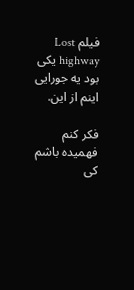فیلم Lost highway یکی بود یه جورایی اینم از این.

فکر کنم فهمیده باشم کی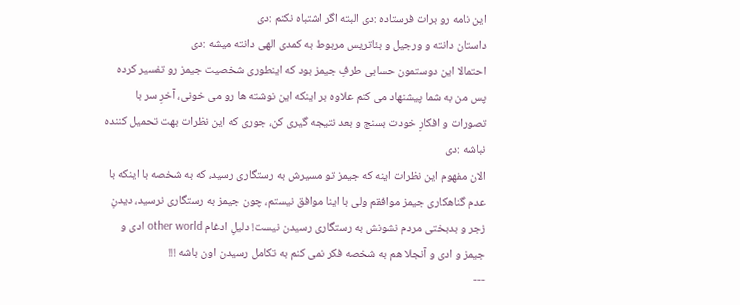این نامه رو برات فرستاده :دی البته اگر اشتباه نکنم :دی
داستان دانته و ورجیل و بئاتریس مربوط به کمدی الهی دانته میشه :دی
احتمالا این دوستمون حسابی طرفِ جیمز بود که اینطوری شخصیت جیمز رو تفسیر کرده پس من به شما پیشنهاد می کنم علاوه بر اینکه این نوشته ها رو می خونی، آخرِ سر با تصورات و افکارِ خودت بسنج و بعد نتیجه گیری کن، جوری که این نظرات بهت تحمیل کننده نباشه :دی
الان مفهوم این نظرات اینه که جیمز تو مسیرش به رستگاری رسید، که به شخصه با اینکه با عدم گناهکاری جیمز موافقم ولی با اینا موافق نیستم، چون جیمز به رستگاری نرسید، دیدنِ زجر و بدبختی مردم نشونش به رستگاری رسیدن نیست! دلیلِ ادغام other world ادی و جیمز و ادی و آنجلا هم به شخصه فکر نمی کنم به تکامل رسیدن اون باشه !!!
---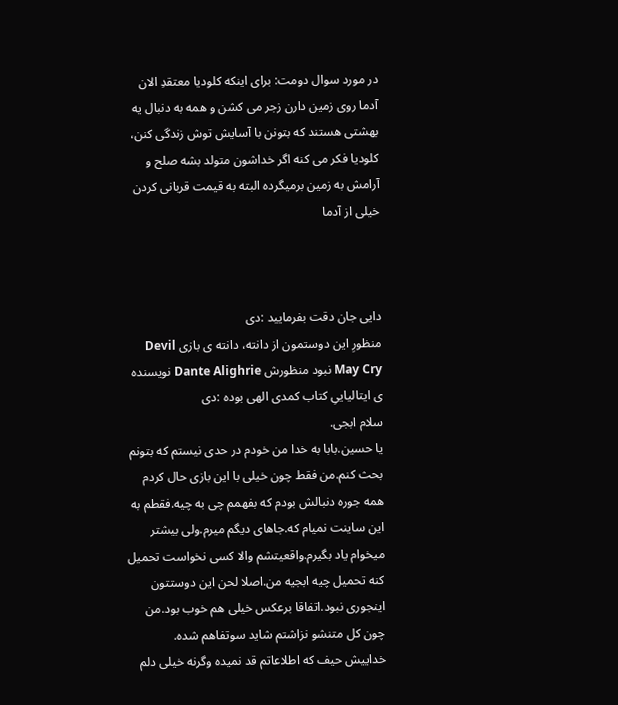در مورد سوال دومت: برای اینکه کلودیا معتقدِ الان آدما روی زمین دارن زجر می کشن و همه به دنبال یه بهشتی هستند که بتونن با آسایش توش زندگی کنن، کلودیا فکر می کنه اگر خداشون متولد بشه صلح و آرامش به زمین برمیگرده البته به قیمت قربانی کردن خیلی از آدما



دایی جان دقت بفرمایید :دی
منظورِ این دوستمون از دانته، دانته ی بازی Devil May Cry نبود منظورش Dante Alighrie نویسنده ی ایتالیاییِ کتاب کمدی الهی بوده :دی
سلام ابجی.
یا حسین.بابا به خدا من خودم در حدی نیستم که بتونم بحث کنم.من فقط چون خیلی با این بازی حال کردم همه جوره دنبالش بودم که بفهمم چی به چیه.فقطم به این ساینت نمیام که.جاهای دیگم میرم.ولی بیشتر میخوام یاد بگیرم.واقعیتشم والا کسی نخواست تحمیل کنه تحمیل چیه ابجیه من.اصلا لحن این دوستتون اینجوری نبود.اتفاقا برعکس خیلی هم خوب بود.من چون کل متنشو نزاشتم شاید سوتفاهم شده.
خداییش حیف که اطلاعاتم قد نمیده وگرنه خیلی دلم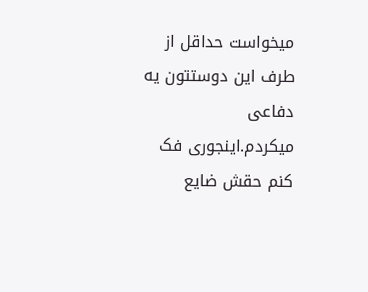میخواست حداقل از طرف این دوستتون یه دفاعی میکردم.اینجوری فک کنم حقش ضایع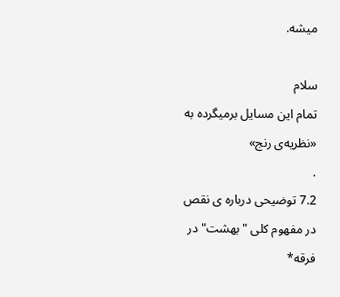میشه.

سلام
تمام این مسایل بر‌میگرده به «نظریه‌ی رنج»
.
7.2 توضیحی درباره ی نقص در مفهوم کلی "بهشت" در فرقه*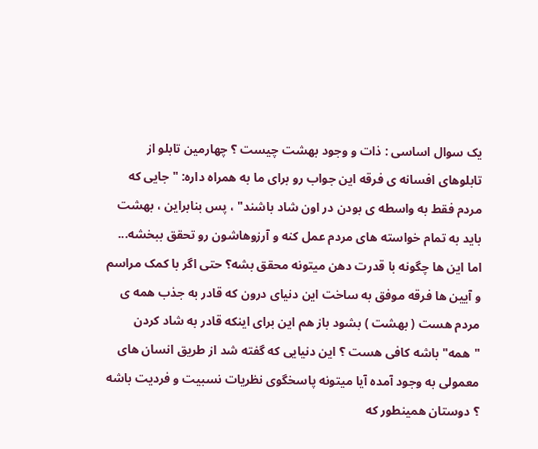یک سوال اساسی : ذات و وجود بهشت چیست ؟ چهارمین تابلو از تابلوهای افسانه ی فرقه این جواب رو برای ما به همراه داره: " جایی که مردم فقط به واسطه ی بودن در اون شاد باشند" ، پس بنابراین ، بهشت باید به تمام خواسته های مردم عمل کنه و آرزوهاشون رو تحقق ببخشه... اما این ها چگونه با قدرت دهن میتونه محقق بشه؟ حتی اگر با کمک مراسم و آیین ها فرقه موفق به ساخت این دنیای درون که قادر به جذب همه ی مردم هست ( بهشت ) بشود باز هم این برای اینکه قادر به شاد کردن "همه" باشه کافی هست ؟ این دنیایی که گفته شد از طریق انسان های معمولی به وجود آمده آیا میتونه پاسخگوی نظریات نسبیت و فردیت باشه ؟ دوستان همینطور که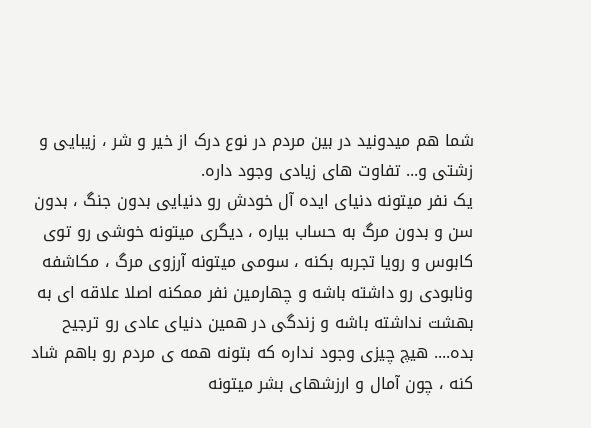شما هم میدونید در بین مردم در نوع درک از خیر و شر ، زیبایی و زشتی و... تفاوت های زیادی وجود داره.
یک نفر میتونه دنیای ایده آل خودش رو دنیایی بدون جنگ ، بدون سن و بدون مرگ به حساب بیاره ، دیگری میتونه خوشی رو توی کابوس و رویا تجربه بکنه ، سومی میتونه آرزوی مرگ ، مکاشفه ونابودی رو داشته باشه و چهارمین نفر ممکنه اصلا علاقه ای به بهشت نداشته باشه و زندگی در همین دنیای عادی رو ترجیح بده.... هیچ چیزی وجود نداره که بتونه همه ی مردم رو باهم شاد کنه ، چون آمال و ارزشهای بشر میتونه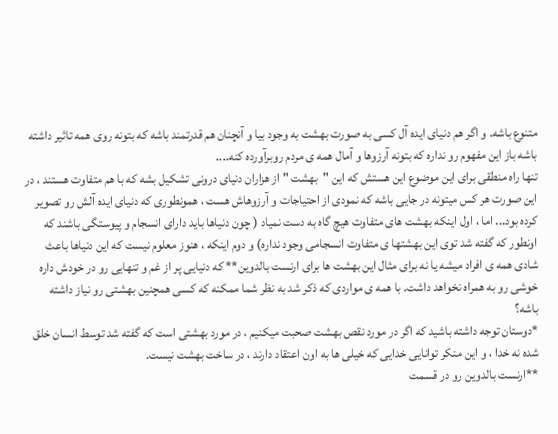متنوع باشه. و اگر هم دنیای ایده آل کسی به صورت بهشت به وجود بیا و آنچنان هم قدرتمند باشه که بتونه روی همه تاثیر داشته باشه باز این مفهوم رو نداره که بتونه آرزوها و آمال همه ی مردم روبرآورده کنه....
تنها راه منطقی برای این موضوع این هستش که این "بهشت " از هزاران دنیای درونی تشکیل بشه که با هم متفاوت هستند ، در این صورت هر کس میتونه در جایی باشه که نمودی از احتیاجات و آرزوهاش هست ، همونطوری که دنیای ایده آلش رو تصویر کرده بود... اما ، اول اینکه بهشت های متفاوت هیچ گاه به دست نمیاد ( چون دنیاها باید دارای انسجام و پیوستگی باشند که اونطور که گفته شد توی این بهشتها ی متفاوت انسجامی وجود نداره) و دوم اینکه ، هنوز معلوم نیست که این دنیاها باعث شادی همه ی افراد میشه یا نه برای مثال این بهشت ها برای ارنست بالدوین** که دنیایی پر از غم و تنهایی رو در خودش داره خوشی رو به همراه نخواهد داشت. با همه ی مواردی که ذکر شد به نظر شما ممکنه که کسی همچنین بهشتی رو نیاز داشته باشه؟
*دوستان توجه داشته باشید که اگر در مورد نقص بهشت صحبت میکنیم ، در مورد بهشتی است که گفته شد توسط انسان خلق شده نه خدا ، و این منکر توانایی خدایی که خیلی ها به اون اعتقاد دارند ، در ساخت بهشت نیست.
**ارنست بالدوین رو در قسمت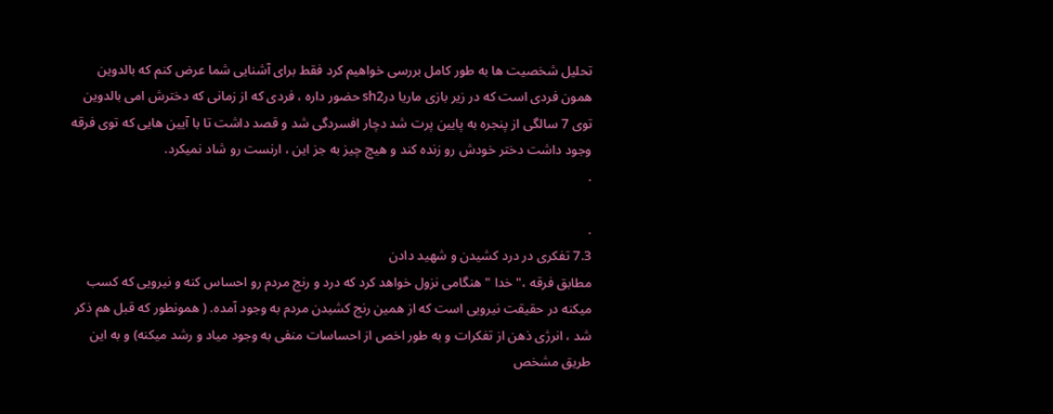تحلیل شخصیت ها به طور کامل بررسی خواهیم کرد فقط برای آشنایی شما عرض کنم که بالدوین همون فردی است که در زیر بازی ماریا درsh2 حضور داره ، فردی که از زمانی که دخترش امی بالدوین توی 7 سالگی از پنجره به پایین پرت شد دچار افسردگی شد و قصد داشت تا با آیین هایی که توی فرقه وجود داشت دختر خودش رو زنده کند و هیچ چیز به جز این ، ارنست رو شاد نمیکرد.
.

.
7.3 تفکری در درد کشیدن و شهید دادن
مطابق فرقه ،" خدا " هنگامی نزول خواهد کرد که درد و رنج مردم رو احساس کنه و نیرویی که کسب میکنه در حقیقت نیرویی است که از همین رنج کشیدن مردم به وجود آمده. ( همونطور که قبل هم ذکر شد ، انرژی ذهن از تفکرات و به طور اخص از احساسات منفی به وجود میاد و رشد میکنه) و به این طریق مشخص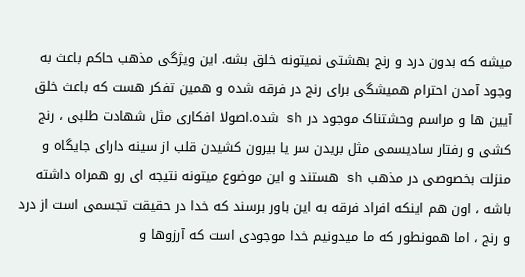میشه که بدون درد و رنج بهشتی نمیتونه خلق بشه. این ویژگی مذهب حاکم باعث به وجود آمدن احترام همیشگی برای رنج در فرقه شده و همین تفکر هست که باعث خلق آیین ها و مراسم وحشتناک موجود در sh شده.اصولا افکاری مثل شهادت طلبی ، رنج کشی و رفتار سادیسمی مثل بریدن سر یا بیرون کشیدن قلب از سینه دارای جایگاه و منزلت بخصوصی در مذهب sh هستند و این موضوع میتونه نتیجه ای رو همراه داشته باشه ، اون هم اینکه افراد فرقه به این باور برسند که خدا در حقیقت تجسمی است از درد و رنج ، اما همونطور که ما میدونیم خدا موجودی است که آرزوها و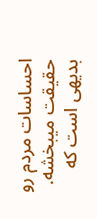احساسات مردم رو حقیقت میبخشه. بدیهی است که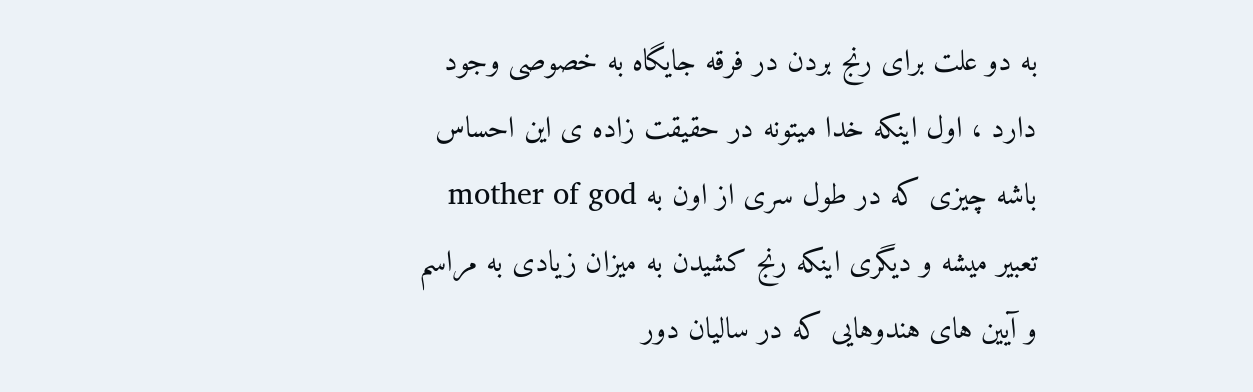به دو علت برای رنج بردن در فرقه جایگاه به خصوصی وجود دارد ، اول اینکه خدا میتونه در حقیقت زاده ی این احساس باشه چیزی که در طول سری از اون به mother of god تعبیر میشه و دیگری اینکه رنج کشیدن به میزان زیادی به مراسم و آیین های هندوهایی که در سالیان دور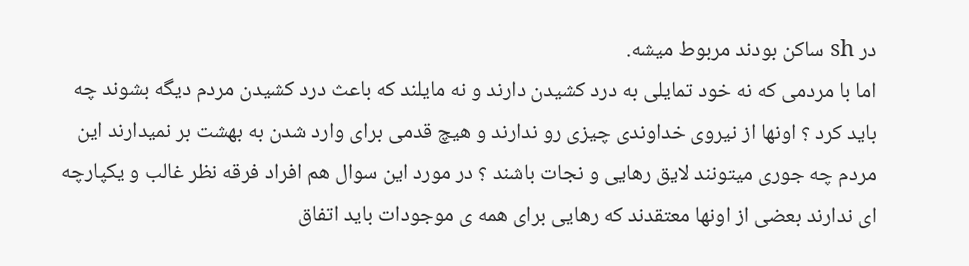در sh ساکن بودند مربوط میشه.
اما با مردمی که نه خود تمایلی به درد کشیدن دارند و نه مایلند که باعث درد کشیدن مردم دیگه بشوند چه باید کرد ؟ اونها از نیروی خداوندی چیزی رو ندارند و هیچ قدمی برای وارد شدن به بهشت بر نمیدارند این مردم چه جوری میتونند لایق رهایی و نجات باشند ؟ در مورد این سوال هم افراد فرقه نظر غالب و یکپارچه ای ندارند بعضی از اونها معتقدند که رهایی برای همه ی موجودات باید اتفاق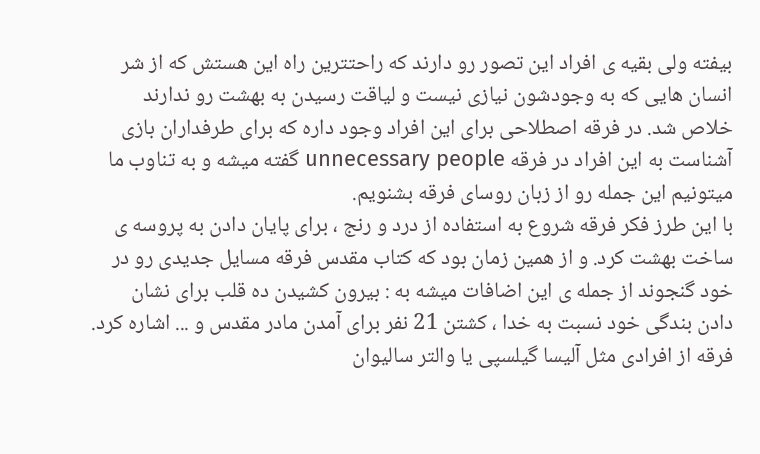بیفته ولی بقیه ی افراد این تصور رو دارند که راحتترین راه این هستش که از شر انسان هایی که به وجودشون نیازی نیست و لیاقت رسیدن به بهشت رو ندارند خلاص شد. در فرقه اصطلاحی برای این افراد وجود داره که برای طرفداران بازی آشناست به این افراد در فرقه unnecessary people گفته میشه و به تناوب ما میتونیم این جمله رو از زبان روسای فرقه بشنویم.
با این طرز فکر فرقه شروع به استفاده از درد و رنج ، برای پایان دادن به پروسه ی ساخت بهشت کرد. و از همین زمان بود که کتاب مقدس فرقه مسایل جدیدی رو در خود گنجوند از جمله ی این اضافات میشه به : بیرون کشیدن ده قلب برای نشان دادن بندگی خود نسبت به خدا ، کشتن 21 نفر برای آمدن مادر مقدس و ... اشاره کرد.
فرقه از افرادی مثل آلیسا گیلسپی یا والتر سالیوان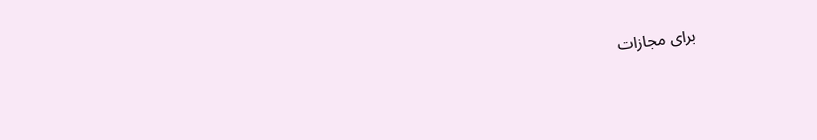برای مجازات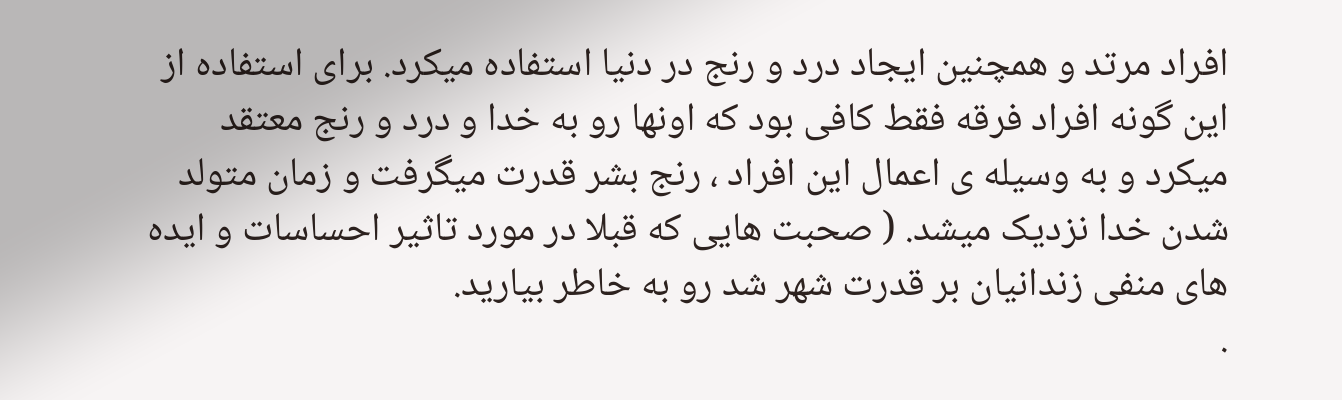افراد مرتد و همچنین ایجاد درد و رنج در دنیا استفاده میکرد. برای استفاده از این گونه افراد فرقه فقط کافی بود که اونها رو به خدا و درد و رنج معتقد میکرد و به وسیله ی اعمال این افراد ، رنج بشر قدرت میگرفت و زمان متولد شدن خدا نزدیک میشد. ( صحبت هایی که قبلا در مورد تاثیر احساسات و ایده های منفی زندانیان بر قدرت شهر شد رو به خاطر بیارید.
.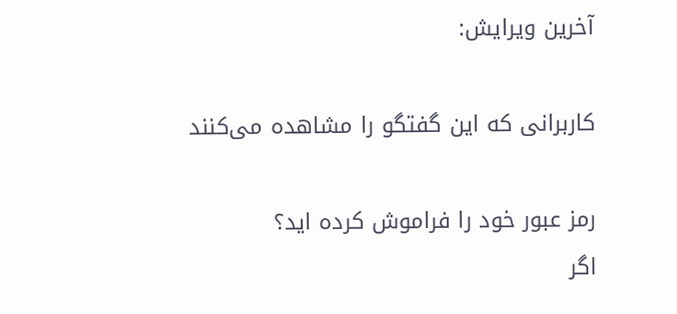آخرین ویرایش:

کاربرانی که این گفتگو را مشاهده می‌کنند

رمز عبور خود را فراموش کرده اید؟
اگر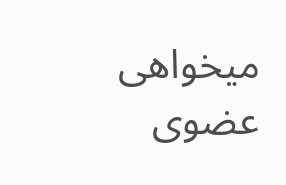میخواهی عضوی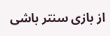از بازی سنتر باشی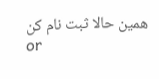همین حالا ثبت نام کن
or